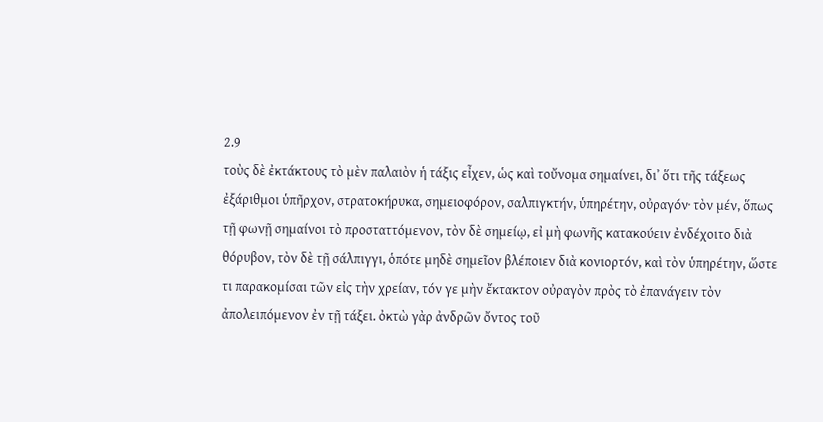2.9
τοὺς δὲ ἐκτάκτους τὸ μὲν παλαιὸν ἡ τάξις εἶχεν, ὡς καὶ τοὔνομα σημαίνει, διʼ ὅτι τῆς τάξεως ἐξάριθμοι ὑπῆρχον, στρατοκήρυκα, σημειοφόρον, σαλπιγκτήν, ὑπηρέτην, οὐραγόν· τὸν μέν, ὅπως τῇ φωνῇ σημαίνοι τὸ προσταττόμενον, τὸν δὲ σημείῳ, εἰ μὴ φωνῆς κατακούειν ἐνδέχοιτο διὰ θόρυβον, τὸν δὲ τῇ σάλπιγγι, ὁπότε μηδὲ σημεῖον βλέποιεν διὰ κονιορτόν, καὶ τὸν ὑπηρέτην, ὥστε τι παρακομίσαι τῶν εἰς τὴν χρείαν, τόν γε μὴν ἔκτακτον οὐραγὸν πρὸς τὸ ἐπανάγειν τὸν ἀπολειπόμενον ἐν τῇ τάξει. ὀκτὼ γὰρ ἀνδρῶν ὄντος τοῦ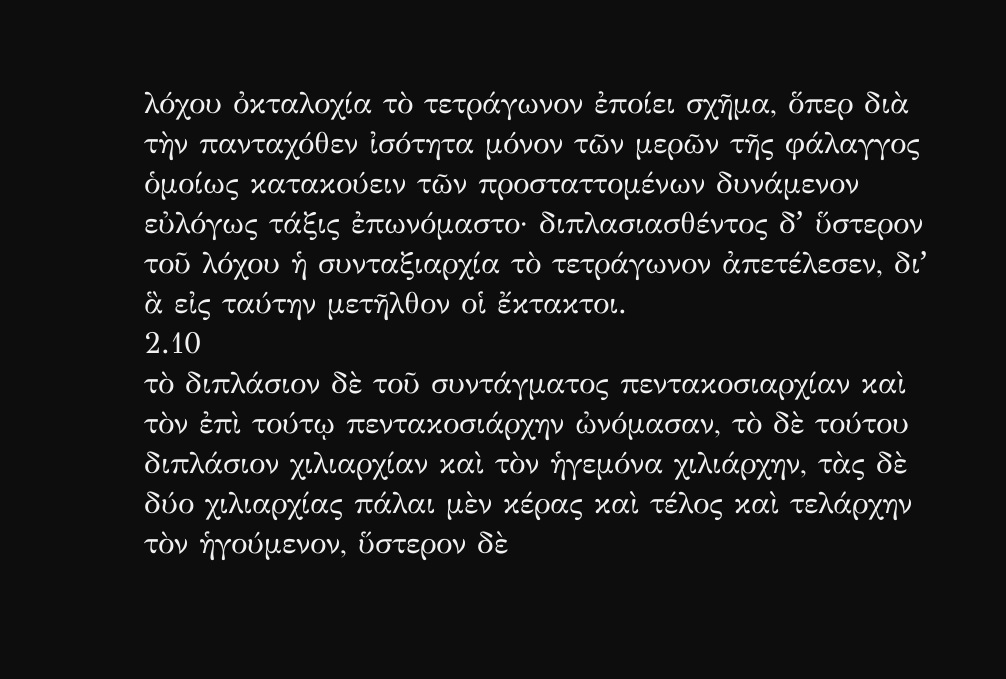λόχου ὀκταλοχία τὸ τετράγωνον ἐποίει σχῆμα, ὅπερ διὰ τὴν πανταχόθεν ἰσότητα μόνον τῶν μερῶν τῆς φάλαγγος ὁμοίως κατακούειν τῶν προσταττομένων δυνάμενον εὐλόγως τάξις ἐπωνόμαστο· διπλασιασθέντος δʼ ὕστερον τοῦ λόχου ἡ συνταξιαρχία τὸ τετράγωνον ἀπετέλεσεν, διʼ ἃ εἰς ταύτην μετῆλθον οἱ ἔκτακτοι.
2.10
τὸ διπλάσιον δὲ τοῦ συντάγματος πεντακοσιαρχίαν καὶ τὸν ἐπὶ τούτῳ πεντακοσιάρχην ὠνόμασαν, τὸ δὲ τούτου διπλάσιον χιλιαρχίαν καὶ τὸν ἡγεμόνα χιλιάρχην, τὰς δὲ δύο χιλιαρχίας πάλαι μὲν κέρας καὶ τέλος καὶ τελάρχην τὸν ἡγούμενον, ὕστερον δὲ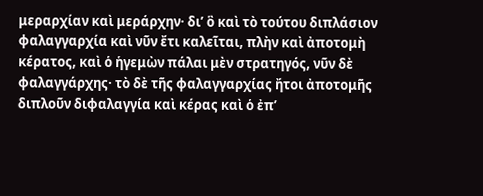μεραρχίαν καὶ μεράρχην· διʼ ὃ καὶ τὸ τούτου διπλάσιον φαλαγγαρχία καὶ νῦν ἔτι καλεῖται, πλὴν καὶ ἀποτομὴ κέρατος, καὶ ὁ ἡγεμὼν πάλαι μὲν στρατηγός, νῦν δὲ φαλαγγάρχης· τὸ δὲ τῆς φαλαγγαρχίας ἤτοι ἀποτομῆς διπλοῦν διφαλαγγία καὶ κέρας καὶ ὁ ἐπʼ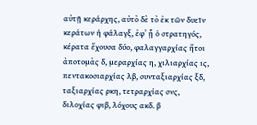αὐτῇ κεράρχης, αὐτὸ δὲ τὸ ἐκ τῶν δυεῖν κεράτων ἡ φάλαγξ, ἐφʼ ᾗ ὁ στρατηγός, κέρατα ἔχουσα δύο, φαλαγγαρχίας ἤτοι ἀποτομὰς δ, μεραρχίας η, χιλιαρχίας ις, πεντακοσιαρχίας λβ, συνταξιαρχίας ξδ, ταξιαρχίας ρκη, τετραρχίας σνς, διλοχίας φιβ, λόχους ακδ. β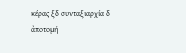κέρας ξδ συνταξιαρχία δ ἀποτομή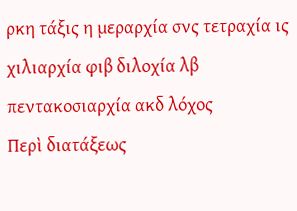ρκη τάξις η μεραρχία σνς τετραχία ις χιλιαρχία φιβ διλοχία λβ πεντακοσιαρχία ακδ λόχος
Περὶ διατάξεως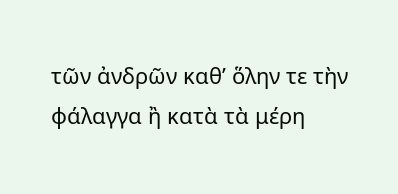τῶν ἀνδρῶν καθʼ ὅλην τε τὴν φάλαγγα ἢ κατὰ τὰ μέρη